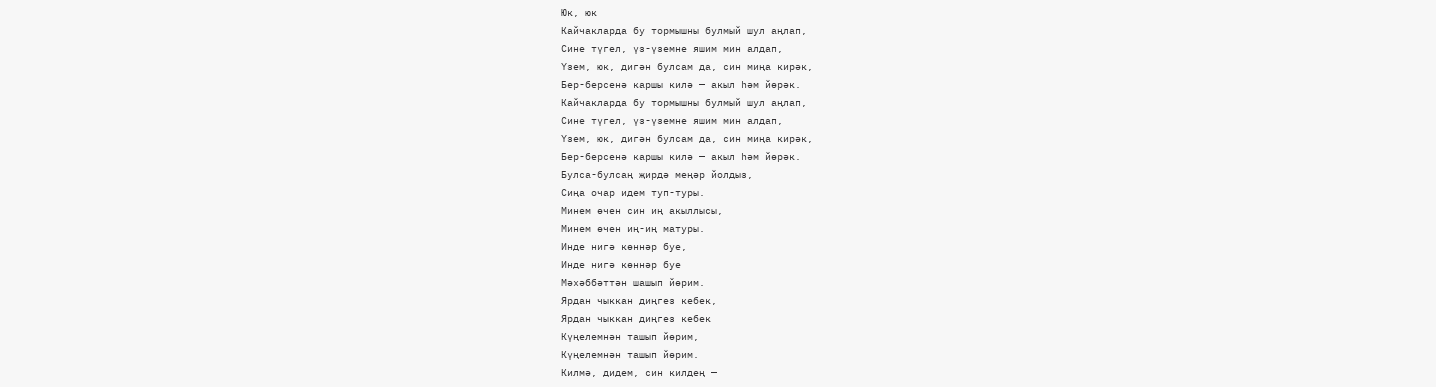Юк, юк
Кайчакларда бу тормышны булмый шул аңлап,
Сине түгел, үз-үземне яшим мин алдап,
Үзем, юк, дигән булсам да, син миңа кирәк,
Бер-берсенә каршы килә — акыл һәм йөрәк.
Кайчакларда бу тормышны булмый шул аңлап,
Сине түгел, үз-үземне яшим мин алдап,
Үзем, юк, дигән булсам да, син миңа кирәк,
Бер-берсенә каршы килә — акыл һәм йөрәк.
Булса-булсаң җирдә меңәр йолдыз,
Сиңа очар идем туп-туры.
Минем өчен син иң акыллысы,
Минем өчен иң-иң матуры.
Инде нигә көннәр буе,
Инде нигә көннәр буе
Мәхәббәттән шашып йөрим.
Ярдан чыккан диңгез кебек,
Ярдан чыккан диңгез кебек
Күңелемнән ташып йөрим,
Күңелемнән ташып йөрим.
Килмә, дидем, син килдең —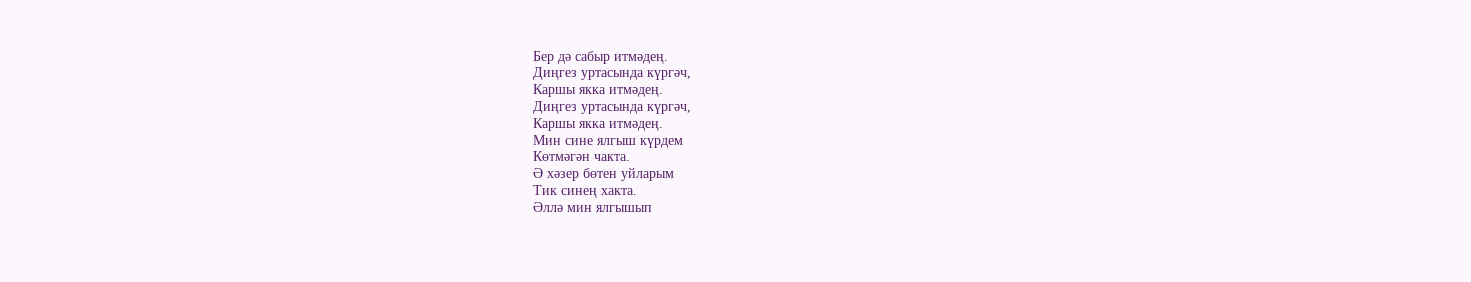Бер дә сабыр итмәдең.
Диңгез уртасында күргәч,
Каршы якка итмәдең.
Диңгез уртасында күргәч,
Каршы якка итмәдең.
Мин сине ялгыш күрдем
Көтмәгән чакта.
Ә хәзер бөтен уйларым
Тик синең хакта.
Әллә мин ялгышып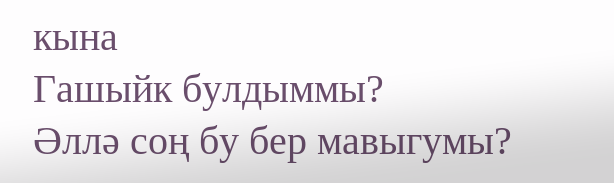кына
Гашыйк булдыммы?
Әллә соң бу бер мавыгумы?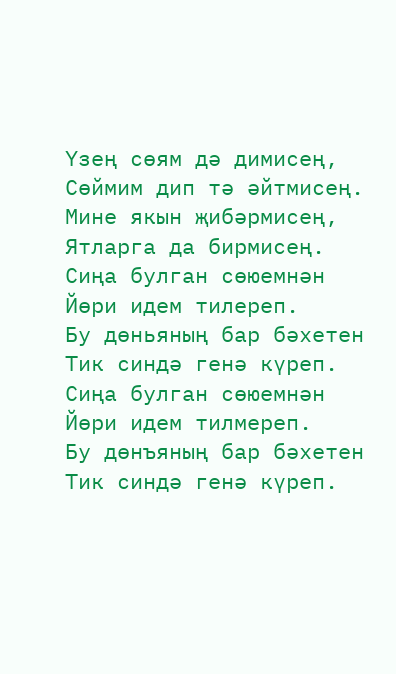Үзең сөям дә димисең,
Сөймим дип тә әйтмисең.
Мине якын җибәрмисең,
Ятларга да бирмисең.
Сиңа булган сөюемнән
Йөри идем тилереп.
Бу дөньяның бар бәхетен
Тик синдә генә күреп.
Сиңа булган сөюемнән
Йөри идем тилмереп.
Бу дөнъяның бар бәхетен
Тик синдә генә күреп.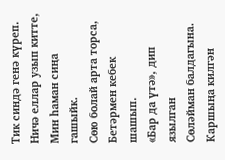Тик синдә генә күреп.
Ничә еллар узып китте,
Мин һаман сиңа гашыйк.
Сөю болай арта торса,
Бетәрмен кебек шашып.
«Бар да үтә», дип язылган
Сөләйман балдагына.
Каршыңа килгән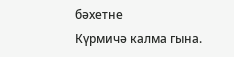бәхетне
Күрмичә калма гына.